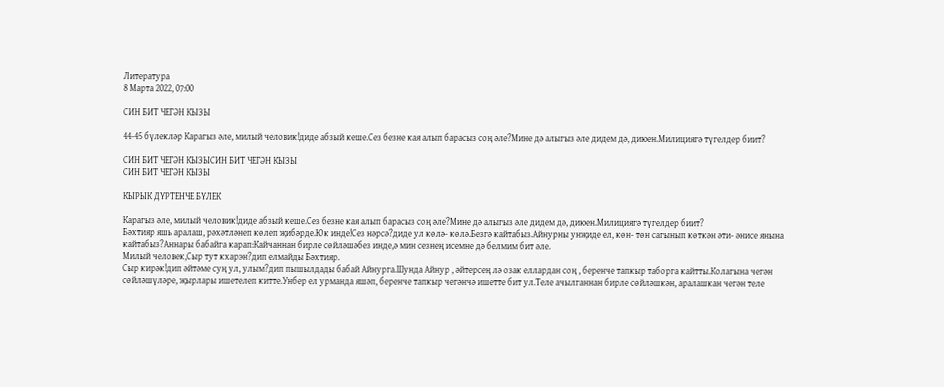Литература
8 Марта 2022, 07:00

СИН БИТ ЧЕГӘН КЫЗЫ

44-45 бүлекләр Карагыз әле, милый человик!диде абзый кеше.Сез безне кая алып барасыз соң әле?Мине дә алыгыз әле дидем дә, диюен.Милициягә түгелдер биит?

СИН БИТ ЧЕГӘН КЫЗЫСИН БИТ ЧЕГӘН КЫЗЫ
СИН БИТ ЧЕГӘН КЫЗЫ

КЫРЫК ДҮРТЕНЧЕ БҮЛЕК

Карагыз әле, милый человик!диде абзый кеше.Сез безне кая алып барасыз соң әле?Мине дә алыгыз әле дидем дә, диюен.Милициягә түгелдер биит?
Бәхтияр яшь аралаш, рәхәтләнеп көлеп җибәрде.Юк инде!Сез нәрсә?диде ул көлә- көлә.Безгә кайтабыз.Айнурны унҗиде ел, көн- төн сагынып көткән әти- әнисе янына кайтабыз?Аннары бабайга карап:Кайчаннан бирле сөйләшәбез инде,ә мин сезнең исемне дә белмим бит әле.
Милый человек,Сыр тут кхарэн?дип елмайды Бәхтияр.
Сыр кирәк!дип әйтәме суң ул, улым?дип пышылдады бабай Айнурга.Шунда Айнур , әйтерсең лә озак еллардан соң , беренче тапкыр таборга кайтты.Колагына чегән сөйләшүләре, җырлары ишетелеп китте.Унбер ел урманда яшәп, беренче тапкыр чегәнчә ишетте бит ул.Теле ачылганнан бирле сөйләшкән, аралашкан чегән теле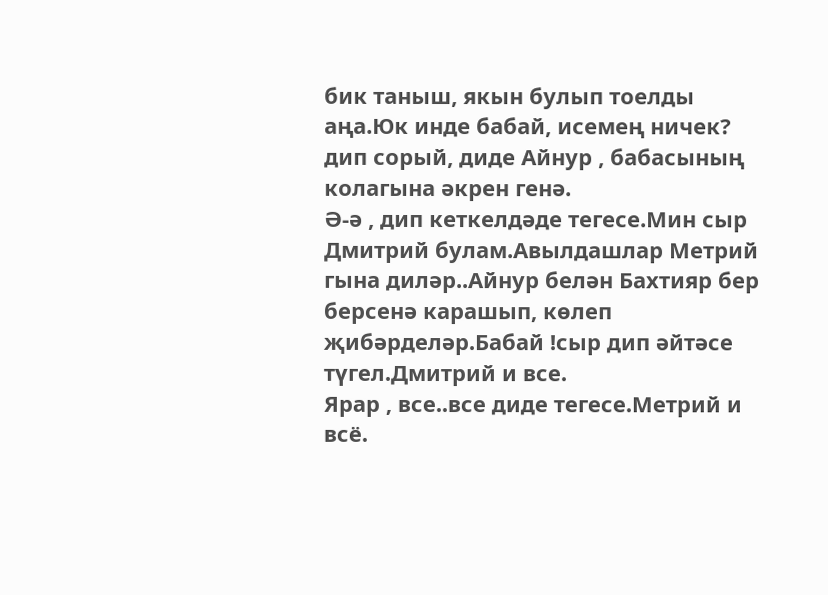бик таныш, якын булып тоелды аңа.Юк инде бабай, исемең ничек? дип сорый, диде Айнур , бабасының колагына әкрен генә.
Ә-ә , дип кеткелдәде тегесе.Мин сыр Дмитрий булам.Авылдашлар Метрий гына диләр..Айнур белән Бахтияр бер берсенә карашып, көлеп җибәрделәр.Бабай !сыр дип әйтәсе түгел.Дмитрий и все.
Ярар , все..все диде тегесе.Метрий и всё.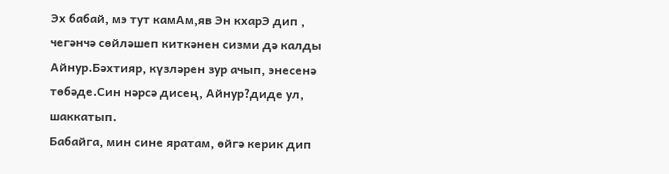Эх бабай, мэ тут камАм,яв Эн кхарЭ дип , чегәнчә сөйләшеп киткәнен сизми дә калды Айнур.Бәхтияр, күзләрен зур ачып, энесенә төбәде.Син нәрсә дисең, Айнур?диде ул, шаккатып.
Бабайга, мин сине яратам, өйгә керик дип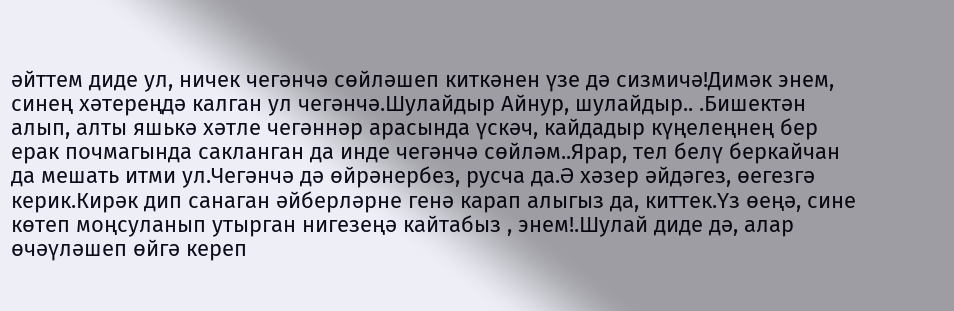әйттем диде ул, ничек чегәнчә сөйләшеп киткәнен үзе дә сизмичә!Димәк энем, синең хәтереңдә калган ул чегәнчә.Шулайдыр Айнур, шулайдыр.. .Бишектән алып, алты яшькә хәтле чегәннәр арасында үскәч, кайдадыр күңелеңнең бер ерак почмагында сакланган да инде чегәнчә сөйләм..Ярар, тел белү беркайчан да мешать итми ул.Чегәнчә дә өйрәнербез, русча да.Ә хәзер әйдәгез, өегезгә керик.Кирәк дип санаган әйберләрне генә карап алыгыз да, киттек.Үз өеңә, сине көтеп моңсуланып утырган нигезеңә кайтабыз , энем!.Шулай диде дә, алар өчәүләшеп өйгә кереп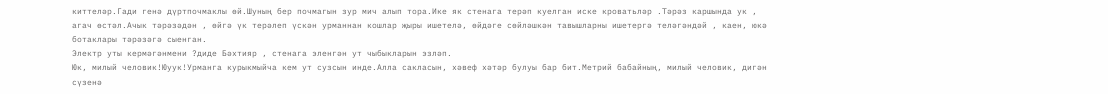киттеләр.Гади генә дүртпочмаклы өй.Шуның бер почмагын зур мич алып тора.Ике як стенага терәп куелган иске кроватьләр .Тәрәз каршында ук , агач өстәл.Ачык тәрәзәдән , өйгә үк терәлеп үскән урманнан кошлар җыры ишетелә, өйдәге сөйләшкән тавышларны ишетергә теләгәндәй , каен, юкә ботаклары тәрәзәгә сыенган.
Электр уты кермәгәнмени ?диде Бәхтияр , стенага эленгән ут чыбыкларын эзләп.
Юк, милый человик!Юуук!Урманга курыкмыйча кем ут сузсын инде.Алла сакласын, хәвеф хәтәр булуы бар бит.Метрий бабайның, милый человик, дигән сүзенә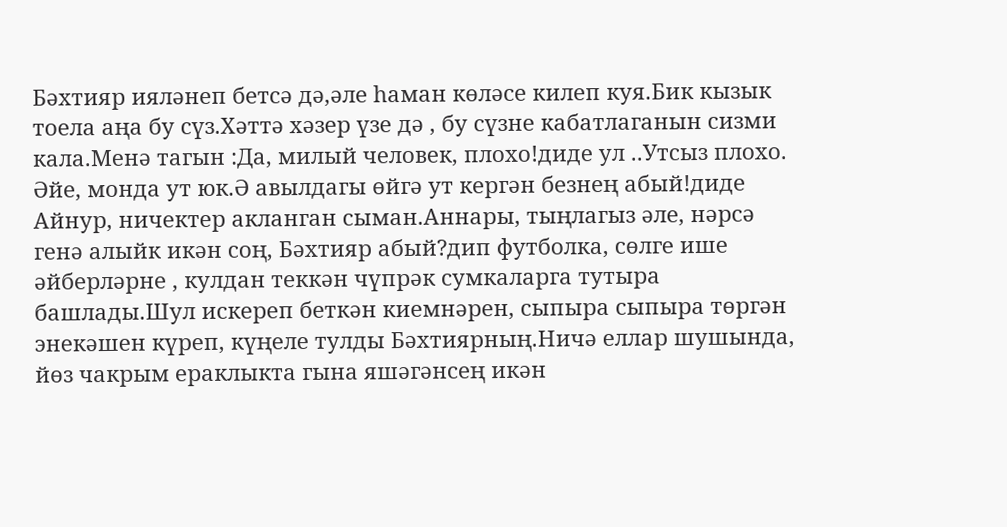Бәхтияр ияләнеп бетсә дә,әле һаман көләсе килеп куя.Бик кызык тоела аңа бу сүз.Хәттә хәзер үзе дә , бу сүзне кабатлаганын сизми кала.Менә тагын :Да, милый человек, плохо!диде ул ..Утсыз плохо.
Әйе, монда ут юк.Ә авылдагы өйгә ут кергән безнең абый!диде Айнур, ничектер акланган сыман.Аннары, тыңлагыз әле, нәрсә генә алыйк икән соң, Бәхтияр абый?дип футболка, сөлге ише әйберләрне , кулдан теккән чүпрәк сумкаларга тутыра башлады.Шул искереп беткән киемнәрен, сыпыра сыпыра төргән энекәшен күреп, күңеле тулды Бәхтиярның.Ничә еллар шушында, йөз чакрым ераклыкта гына яшәгәнсең икән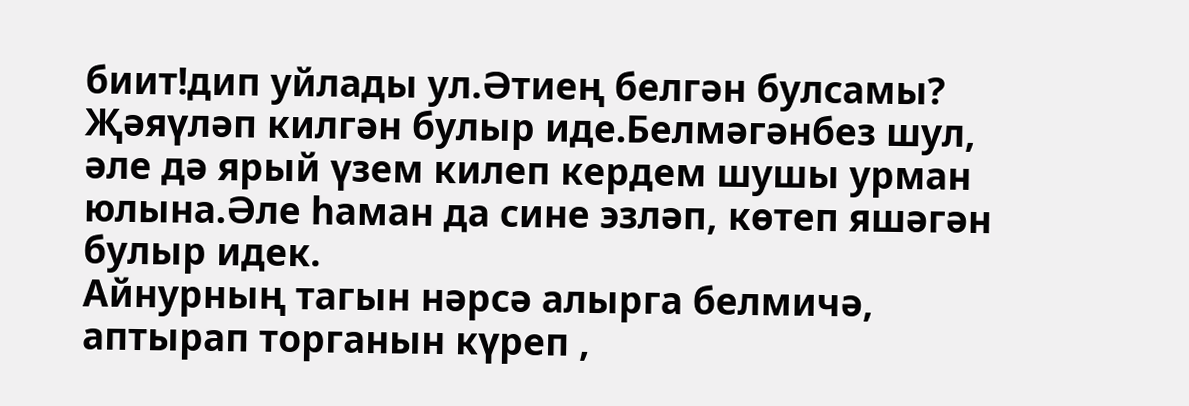биит!дип уйлады ул.Әтиең белгән булсамы? Җәяүләп килгән булыр иде.Белмәгәнбез шул, әле дә ярый үзем килеп кердем шушы урман юлына.Әле һаман да сине эзләп, көтеп яшәгән булыр идек.
Айнурның тагын нәрсә алырга белмичә, аптырап торганын күреп ,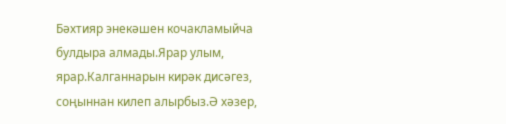Бәхтияр энекәшен кочакламыйча булдыра алмады.Ярар улым, ярар.Калганнарын кирәк дисәгез, соңыннан килеп алырбыз.Ә хәзер,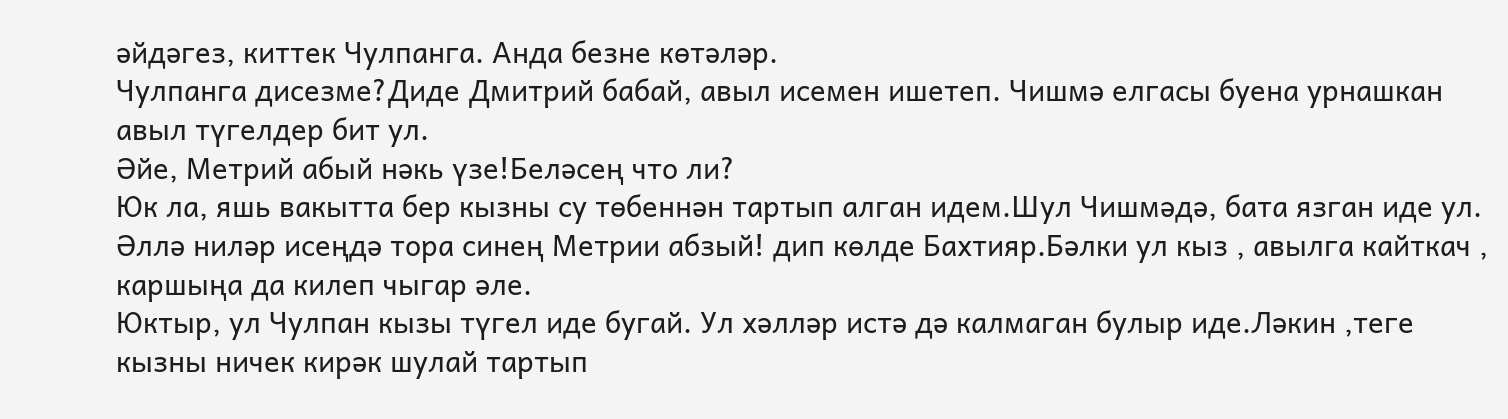әйдәгез, киттек Чулпанга. Анда безне көтәләр.
Чулпанга дисезме?Диде Дмитрий бабай, авыл исемен ишетеп. Чишмә елгасы буена урнашкан авыл түгелдер бит ул.
Әйе, Метрий абый нәкь үзе!Беләсең что ли?
Юк ла, яшь вакытта бер кызны су төбеннән тартып алган идем.Шул Чишмәдә, бата язган иде ул.
Әллә ниләр исеңдә тора синең Метрии абзый! дип көлде Бахтияр.Бәлки ул кыз , авылга кайткач , каршыңа да килеп чыгар әле.
Юктыр, ул Чулпан кызы түгел иде бугай. Ул хәлләр истә дә калмаган булыр иде.Ләкин ,теге кызны ничек кирәк шулай тартып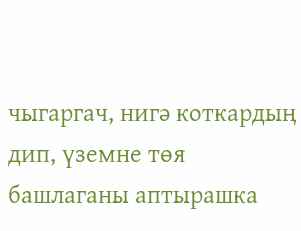чыгаргач, нигә коткардың дип, үземне төя башлаганы аптырашка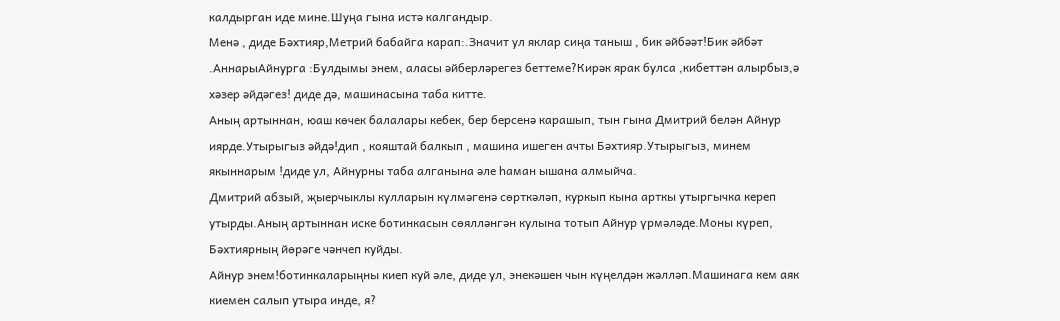калдырган иде мине.Шуңа гына истә калгандыр.
Менә , диде Бәхтияр,Метрий бабайга карап:.Значит ул яклар сиңа таныш , бик әйбәәт!Бик әйбәт .АннарыАйнурга :Булдымы энем, аласы әйберләрегез беттеме?Кирәк ярак булса ,кибеттән алырбыз,ә хәзер әйдәгез! диде дә, машинасына таба китте.
Аның артыннан, юаш көчек балалары кебек, бер берсенә карашып, тын гына Дмитрий белән Айнур иярде.Утырыгыз әйдә!дип , кояштай балкып , машина ишеген ачты Бәхтияр.Утырыгыз, минем якыннарым !диде ул, Айнурны таба алганына әле һаман ышана алмыйча.
Дмитрий абзый, җыерчыклы кулларын күлмәгенә сөрткәләп, куркып кына арткы утыргычка кереп утырды.Аның артыннан иске ботинкасын сөялләнгән кулына тотып Айнур үрмәләде.Моны күреп, Бәхтиярның йөрәге чәнчеп куйды.
Айнур энем!ботинкаларыңны киеп куй әле, диде ул, энекәшен чын күңелдән жәлләп.Машинага кем аяк киемен салып утыра инде, я?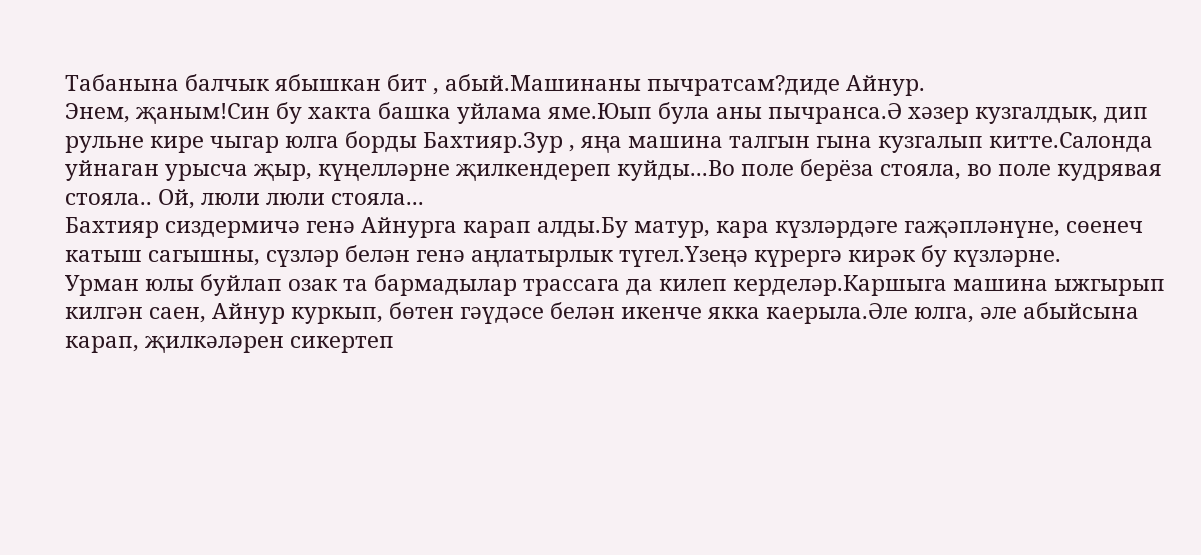Табанына балчык ябышкан бит , абый.Машинаны пычратсам?диде Айнур.
Энем, җаным!Син бу хакта башка уйлама яме.Юып була аны пычранса.Ә хәзер кузгалдык, дип рульне кире чыгар юлга борды Бахтияр.Зур , яңа машина талгын гына кузгалып китте.Салонда уйнаган урысча җыр, күңелләрне җилкендереп куйды...Во поле берёза стояла, во поле кудрявая стояла.. Ой, люли люли стояла...
Бахтияр сиздермичә генә Айнурга карап алды.Бу матур, кара күзләрдәге гаҗәпләнүне, сөенеч катыш сагышны, сүзләр белән генә аңлатырлык түгел.Үзеңә күрергә кирәк бу күзләрне.
Урман юлы буйлап озак та бармадылар трассага да килеп керделәр.Каршыга машина ыжгырып килгән саен, Айнур куркып, бөтен гәүдәсе белән икенче якка каерыла.Әле юлга, әле абыйсына карап, җилкәләрен сикертеп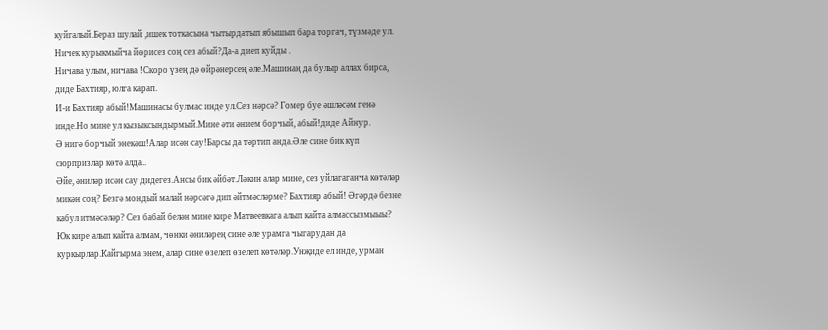куйгалый.Бераз шулай ,ишек тоткасына чытырдатып ябышып бара торгач, түзмәде ул. Ничек курыкмыйча йөрисез соң сез абый?Да-а диеп куйды .
Ничава улым, ничава !Скоро үзең дә өйрәнерсең әле.Машинаң да булыр аллах бирса, диде Бахтияр, юлга карап.
И-и Бахтияр абый!Машинасы булмас инде ул.Сез нәрсә? Гомер буе әшләсәм генә инде.Но мине ул кызыксындырмый.Мине әти әнием борчый, абый!диде Айнур.
Ә нигә борчый энекәш!Алар исән сау!Барсы да тәртип анда.Әле сине бик күп сюрпризлар көтә алда..
Әйе, әниләр исән сау дидегез.Ансы бик әйбәт.Ләкин алар мине, сез уйлагаганча көтәләр микән соң? Безгә мондый малай нәрсәгә дип әйтмәсләрме? Бахтияр абый! Әгәрдә безне кабул итмәсәләр? Сез бабай белән мине кире Матвеевкага алып кайта алмассызмыыы?
Юк кире алып кайта алмам, чөнки әниләрең сине әле урамга чыгарудан да куркырлар.Кайгырма энем, алар сине өзелеп өзелеп көтәләр.Унҗиде ел инде, урман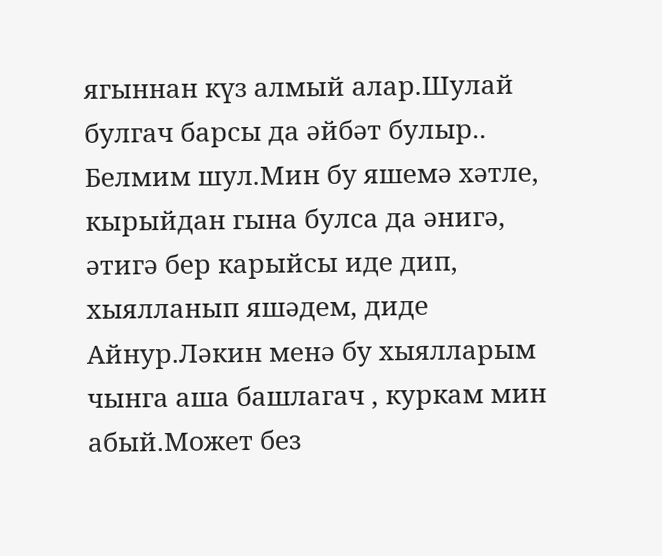ягыннан күз алмый алар.Шулай булгач барсы да әйбәт булыр..
Белмим шул.Мин бу яшемә хәтле, кырыйдан гына булса да әнигә, әтигә бер карыйсы иде дип, хыялланып яшәдем, диде Айнур.Ләкин менә бу хыялларым чынга аша башлагач , куркам мин абый.Может без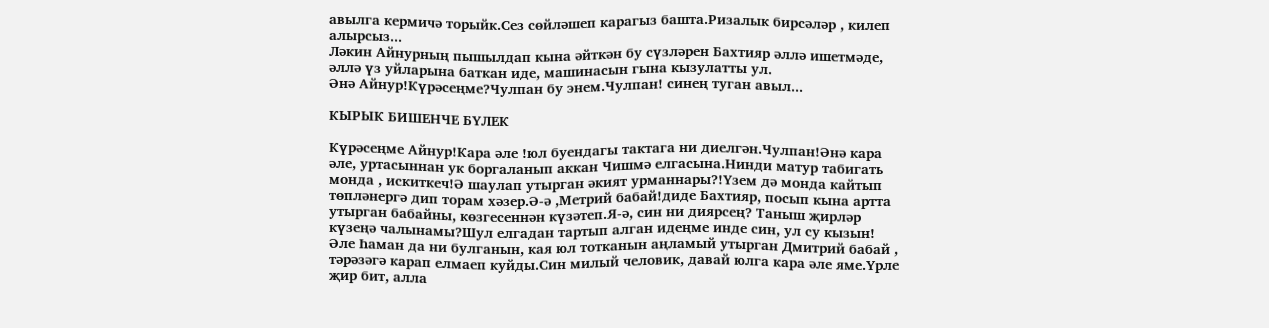авылга кермичә торыйк.Сез сөйләшеп карагыз башта.Ризалык бирсәләр , килеп алырсыз...
Ләкин Айнурның пышылдап кына әйткән бу сүзләрен Бахтияр әллә ишетмәде, әллә үз уйларына баткан иде, машинасын гына кызулатты ул.
Әнә Айнур!Күрәсеңме?Чулпан бу энем.Чулпан! синең туган авыл...

КЫРЫК БИШЕНЧЕ БҮЛЕК

Күрәсеңме Айнур!Кара әле !юл буендагы тактага ни диелгән.Чулпан!Әнә кара әле, уртасыннан ук боргаланып аккан Чишмә елгасына.Нинди матур табигать монда , искиткеч!Ә шаулап утырган әкият урманнары?!Үзем дә монда кайтып төпләнергә дип торам хәзер.Ә-ә ,Метрий бабай!диде Бахтияр, посып кына артта утырган бабайны, көзгесеннән күзәтеп.Я-ә, син ни диярсең? Таныш җирләр күзеңә чалынамы?Шул елгадан тартып алган идеңме инде син, ул су кызын!
Әле Һаман да ни булганын, кая юл тотканын аңламый утырган Дмитрий бабай , тәрәзәгә карап елмаеп куйды.Син милый человик, давай юлга кара әле яме.Үрле җир бит, алла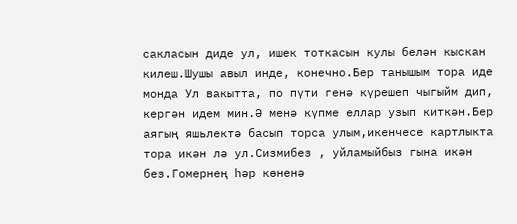сакласын диде ул, ишек тоткасын кулы белән кыскан килеш.Шушы авыл инде, конечно.Бер танышым тора иде монда Ул вакытта, по пүти генә күрешеп чыгыйм дип, кергән идем мин.Ә менә күпме еллар узып киткән.Бер аягың яшьлектә басып торса улым,икенчесе картлыкта тора икән лә ул.Сизмибез , уйламыйбыз гына икән без.Гомернең һәр көненә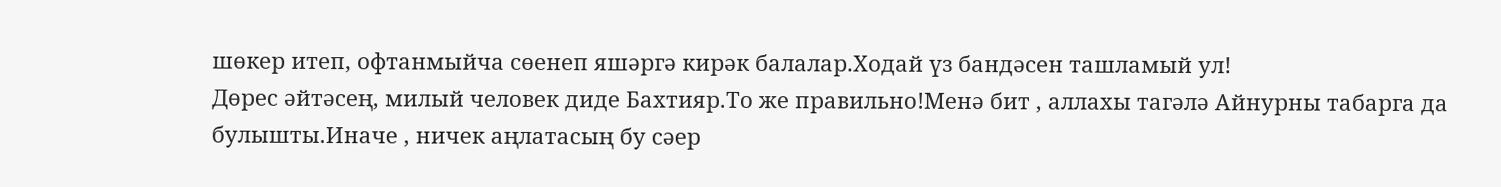шөкер итеп, офтанмыйча сөенеп яшәргә кирәк балалар.Ходай үз бандәсен ташламый ул!
Дөрес әйтәсең, милый человек диде Бахтияр.То же правильно!Менә бит , аллахы тагәлә Айнурны табарга да булышты.Иначе , ничек аңлатасың бу сәер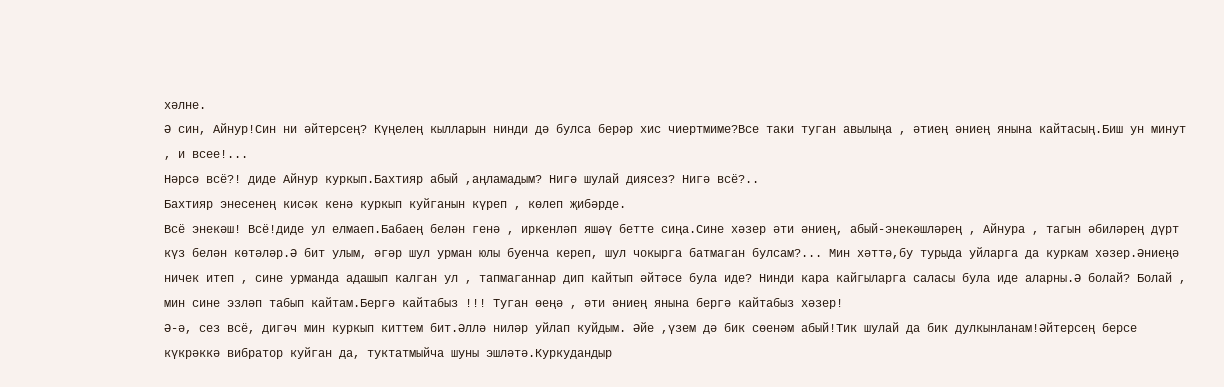хәлне.
Ә син, Айнур!Син ни әйтерсең? Күңелең кылларын нинди дә булса берәр хис чиертмиме?Все таки туган авылыңа , әтиең әниең янына кайтасың.Биш ун минут , и всее!...
Нәрсә всё?! диде Айнур куркып.Бахтияр абый ,аңламадым? Нигә шулай диясез? Нигә всё?..
Бахтияр энесенең кисәк кенә куркып куйганын күреп , көлеп җибәрде.
Всё энекәш! Всё!диде ул елмаеп.Бабаең белән генә , иркенләп яшәү бетте сиңа.Сине хәзер әти әниең, абый-энекәшләрең , Айнура , тагын әбиләрең дүрт күз белән көтәләр.Ә бит улым, әгәр шул урман юлы буенча кереп, шул чокырга батмаган булсам?... Мин хәттә,бу турыда уйларга да куркам хәзер.Әниеңә ничек итеп , сине урманда адашып калган ул , тапмаганнар дип кайтып әйтәсе була иде? Нинди кара кайгыларга саласы була иде аларны.Ә болай? Болай , мин сине эзләп табып кайтам.Бергә кайтабыз !!! Туган өеңә , әти әниең янына бергә кайтабыз хәзер!
Ә-ә, сез всё, дигәч мин куркып киттем бит.Әллә ниләр уйлап куйдым. Әйе ,үзем дә бик сөенәм абый!Тик шулай да бик дулкынланам!Әйтерсең берсе күкрәккә вибратор куйган да, туктатмыйча шуны эшләтә.Куркудандыр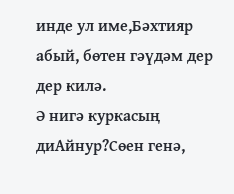инде ул име,Бәхтияр абый, бөтен гәүдәм дер дер килә.
Ә нигә куркасың диАйнур?Сөен генә,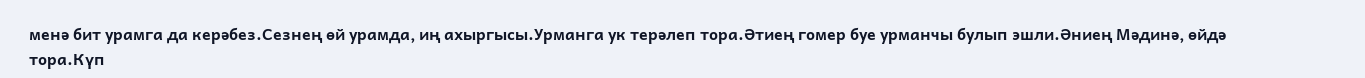менә бит урамга да керәбез.Сезнең өй урамда, иң ахыргысы.Урманга ук терәлеп тора.Әтиең гомер буе урманчы булып эшли.Әниең Мәдинә, өйдә тора.Күп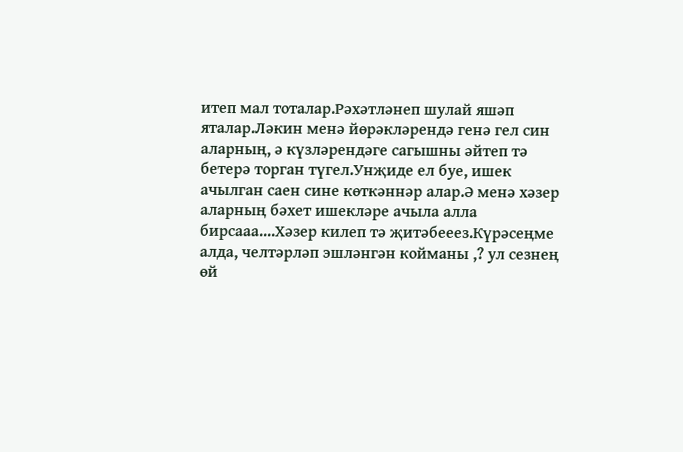итеп мал тоталар.Рәхәтләнеп шулай яшәп яталар.Ләкин менә йөрәкләрендә генә гел син аларның, ә күзләрендәге сагышны әйтеп тә бетерә торган түгел.Унҗиде ел буе, ишек ачылган саен сине көткәннәр алар.Ә менә хәзер аларның бәхет ишекләре ачыла алла бирсааа....Хәзер килеп тә җитәбееез.Күрәсеңме алда, челтәрләп эшләнгән койманы ,? ул сезнең өй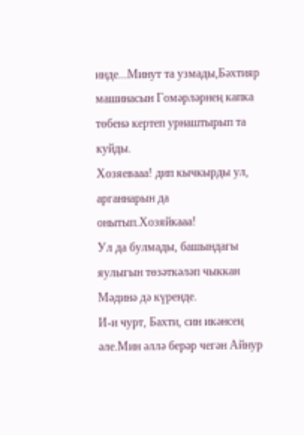инде...Минут та узмады,Бәхтияр машинасын Гомәрләрнең капка төбенә кертеп урнаштырып та куйды.
Хозяевааа! дип кычкырды ул, арганнарын да онытып.Хозяйкааа!
Ул да булмады, башындагы яулыгын төзәткәләп чыккан Мәдинә дә күренде.
И-и чурт, Бахти, син икәнсең әле.Мин әллә берәр чегән Айнур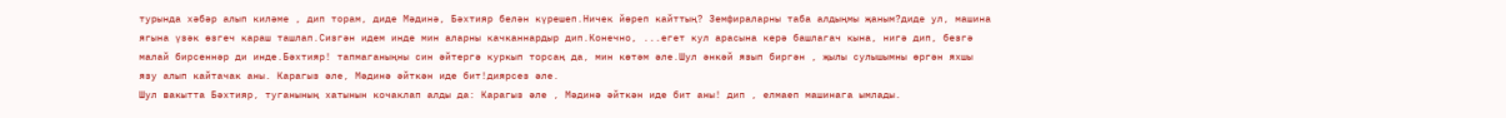турында хәбәр алып киләме , дип торам, диде Мәдинә, Бәхтияр белән күрешеп.Ничек йөреп кайттың? Земфираларны таба алдыңмы җаным?диде ул, машина ягына үзәк өзгеч караш ташлап.Сизгән идем инде мин аларны качканнардыр дип.Конечно, ...егет кул арасына керә башлагач кына, нигә дип, безгә малай бирсеннәр ди инде.Бәхтияр! тапмаганыңны син әйтергә куркып торсаң да, мин көтәм әле.Шул әнкәй язып биргән , җылы сулышымны өргән яхшы язу алып кайтачак аны. Карагыз әле, Мәдинә әйткән иде бит!диярсез әле.
Шул вакытта Бәхтияр, туганының хатынын кочаклап алды да: Карагыз әле , Мәдинә әйткән иде бит аны! дип , елмаеп машинага ымлады.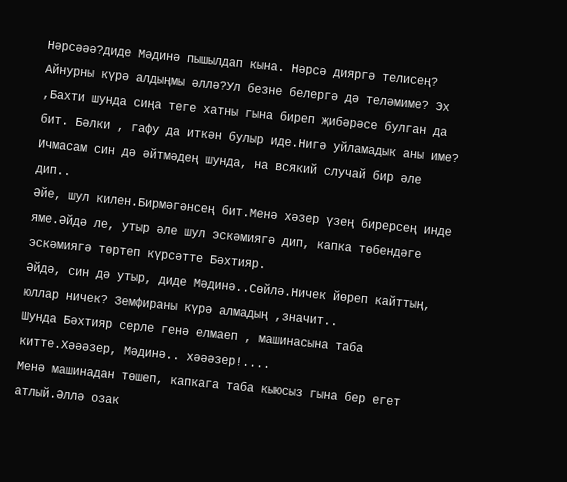Нәрсәәә?диде Мәдинә пышылдап кына. Нәрсә дияргә телисең? Айнурны күрә алдыңмы әллә?Ул безне белергә дә теләмиме? Эх ,Бахти шунда сиңа теге хатны гына биреп җибәрәсе булган да бит. Бәлки , гафу да иткән булыр иде.Нигә уйламадык аны име? Ичмасам син дә әйтмәдең шунда, на всякий случай бир әле дип..
Әйе, шул килен.Бирмәгәнсең бит.Менә хәзер үзең бирерсең инде яме.Әйдә ле, утыр әле шул эскәмиягә дип, капка төбендәге эскәмиягә төртеп күрсәтте Бәхтияр.
Әйдә, син дә утыр, диде Мәдинә..Сөйлә.Ничек йөреп кайттың, юллар ничек? Земфираны күрә алмадың ,значит..
Шунда Бәхтияр серле генә елмаеп , машинасына таба китте.Хәәәзер, Мәдинә.. хәәәзер!....
Менә машинадан төшеп, капкага таба кыюсыз гына бер егет атлый.Әллә озак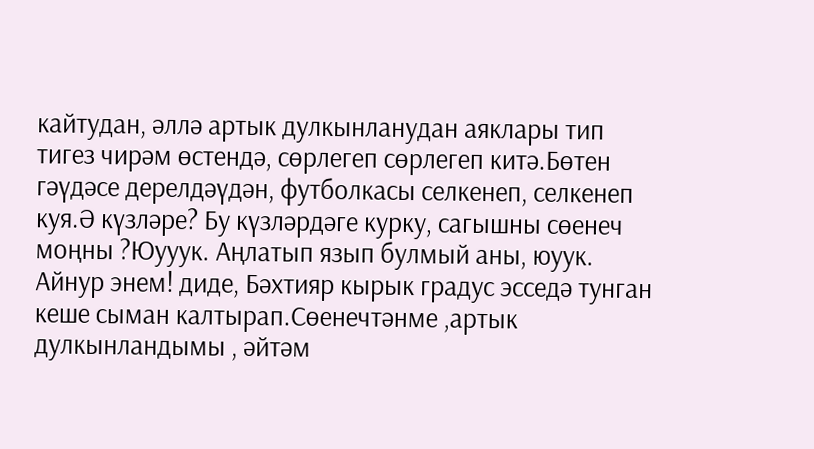кайтудан, әллә артык дулкынланудан аяклары тип тигез чирәм өстендә, сөрлегеп сөрлегеп китә.Бөтен гәүдәсе дерелдәүдән, футболкасы селкенеп, селкенеп куя.Ә күзләре? Бу күзләрдәге курку, сагышны сөенеч моңны ?Юууук. Аңлатып язып булмый аны, юуук.
Айнур энем! диде, Бәхтияр кырык градус эсседә тунган кеше сыман калтырап.Сөенечтәнме ,артык дулкынландымы , әйтәм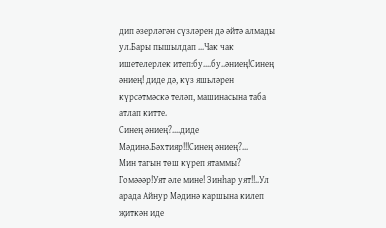дип әзерләгән сүзләрен дә әйтә алмады ул.Бары пышылдап ...Чак чак ишетелерлек итеп:бу....бу..әниең!Синең әниең! диде дә, күз яшьләрен күрсәтмәскә теләп, машинасына таба атлап китте.
Синең әниең?....диде Мәдинә.Бәхтияр!!!Синең әниең?...
Мин тагын төш күреп ятаммы? Гомәәәр!Уят әле мине! Зинһар уят!!..Ул арада Айнур Мәдинә каршына килеп җиткән иде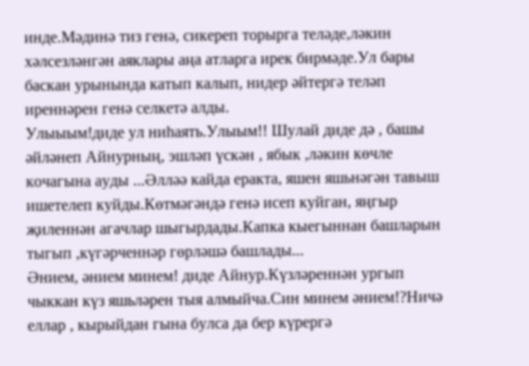инде.Мәдинә тиз генә, сикереп торырга теләде,ләкин хәлсезләнгән аяклары аңа атларга ирек бирмәде.Ул бары баскан урынында катып калып, нидер әйтергә теләп иреннәрен генә селкетә алды.
Улыыым!диде ул ниһаять.Улыым!! Шулай диде дә , башы әйләнеп Айнурның, эшләп үскән , ябык ,ләкин көчле кочагына ауды ...Әлләә кайда еракта, яшен яшьнәгән тавыш ишетелеп куйды.Көтмәгәндә генә исеп куйган, яңгыр җиленнән агачлар шыгырдады.Капка кыегыннан башларын тыгып ,күгәрченнәр гөрләшә башлады...
Әнием, әнием минем! диде Айнур.Күзләреннән ургып чыккан күз яшьләрен тыя алмыйча.Син минем әнием!?Ничә еллар , кырыйдан гына булса да бер күрергә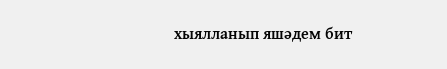хыялланып яшәдем бит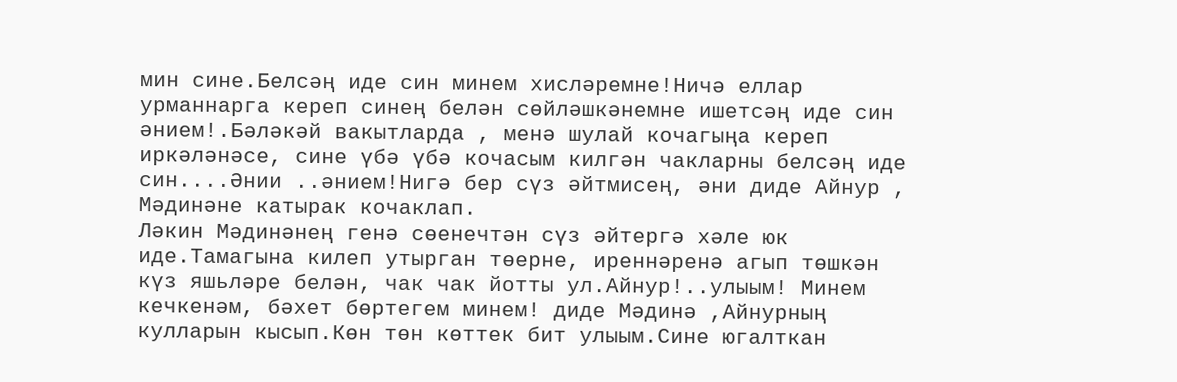мин сине.Белсәң иде син минем хисләремне!Ничә еллар урманнарга кереп синең белән сөйләшкәнемне ишетсәң иде син әнием!.Бәләкәй вакытларда , менә шулай кочагыңа кереп иркәләнәсе, сине үбә үбә кочасым килгән чакларны белсәң иде син....Әнии ..әнием!Нигә бер сүз әйтмисең, әни диде Айнур , Мәдинәне катырак кочаклап.
Ләкин Мәдинәнең генә сөенечтән сүз әйтергә хәле юк иде.Тамагына килеп утырган төерне, иреннәренә агып төшкән күз яшьләре белән, чак чак йотты ул.Айнур!..улыым! Минем кечкенәм, бәхет бөртегем минем! диде Мәдинә ,Айнурның кулларын кысып.Көн төн көттек бит улыым.Сине югалткан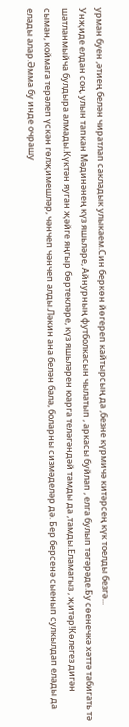урман буен ,әтиең белән чиратлап сакладык улыкаем.Син беркөн йөгереп кайтырсың да ,безне күрмичә китәрсең күк тоелды безгә...
Унҗиде елдан соң, улын тапкан Мәдинәнең күз яшьләре, Айнурның футболкасын чылатып , аркасы буйлап , елга булып тәгәрәде.Бу сөенечкә хәттә табигать тә шатланмыйча булдыра алмады.Күктән яуган җәйге яңгыр бөртекләре, күз яшьләрен юарга теләгәндәй тамды да ,тамды.Еламагыз , җитәр!Көлегез дигән сыман, коймага терәлеп үскән гөлҗимешләр, чәнчеп чәнчеп алды.Ләкин ана белән бала, боларны сизмәделәр дә. Бер берсенә сыенып сулкылдап елады да елады алар.Әмма бу инде очрашу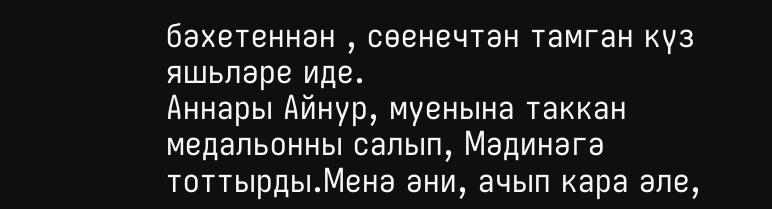бәхетеннән , сөенечтән тамган күз яшьләре иде.
Аннары Айнур, муенына таккан медальонны салып, Мәдинәгә тоттырды.Менә әни, ачып кара әле,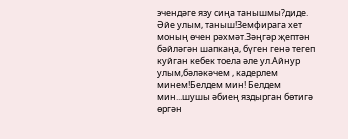эчендәге язу сиңа танышмы?диде.
Әйе улым, таныш!Земфирага хет моның өчен рәхмәт.Зәңгәр җептән бәйләгән шапкаңа, бүген генә тегеп куйган кебек тоела әле ул.Айнур улым,бәләкәчем , кадерлем минем!Белдем мин! Белдем мин...шушы әбиең яздырган бөтигә өргән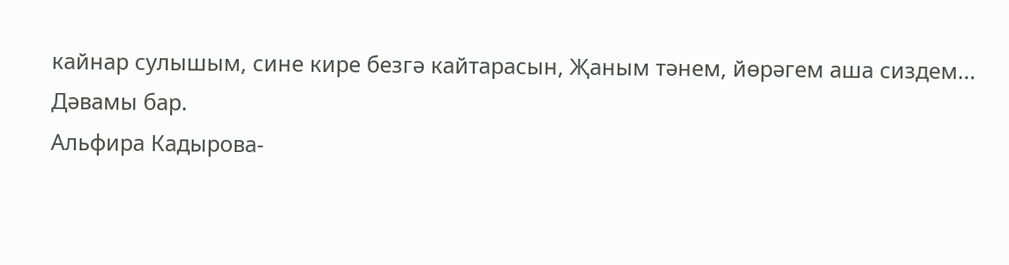кайнар сулышым, сине кире безгә кайтарасын, Җаным тәнем, йөрәгем аша сиздем...
Дәвамы бар.
Альфира Кадырова-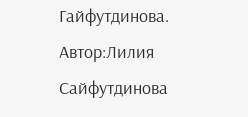Гайфутдинова.
Автор:Лилия Сайфутдинова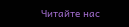Читайте нас